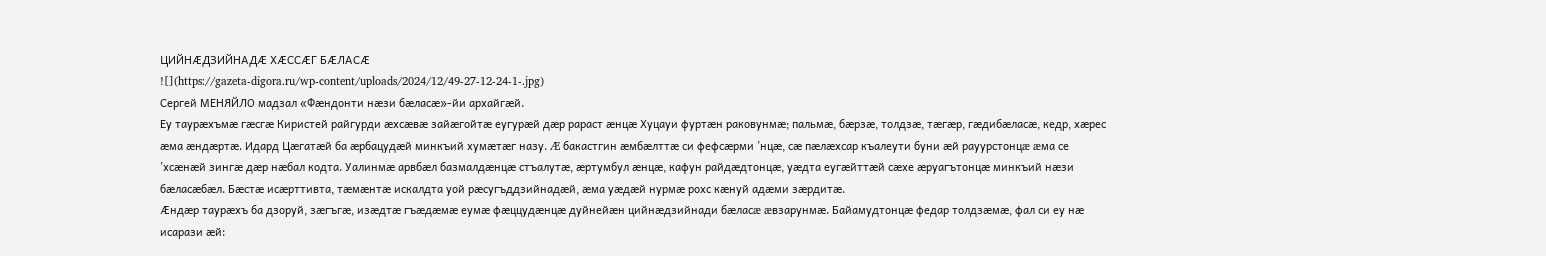ЦИЙНÆДЗИЙНАДÆ ХÆССÆГ БÆЛАСÆ
![](https://gazeta-digora.ru/wp-content/uploads/2024/12/49-27-12-24-1-.jpg)
Сергей МЕНЯЙЛО мадзал «Фæндонти нæзи бæласæ»-йи архайгæй.
Еу таурæхъмæ гæсгæ Киристей райгурди æхсæвæ зайæгойтæ еугурæй дæр рараст æнцæ Хуцауи фуртæн раковунмæ; пальмæ, бæрзæ, толдзæ, тæгæр, гæдибæласæ, кедр, хæрес æма æндæртæ. Идард Цæгатæй ба æрбацудæй минкъий хумæтæг назу. Æ бакастгин æмбæлттæ си фефсæрми ’нцæ, сæ пæлæхсар къалеути буни æй рауурстонцæ æма се ’хсæнæй зингæ дæр нæбал кодта. Уалинмæ арвбæл базмалдæнцæ стъалутæ, æртумбул æнцæ, кафун райдæдтонцæ, уæдта еугæйттæй сæхе æруагътонцæ минкъий нæзи бæласæбæл. Бæстæ исæрттивта, тæмæнтæ искалдта уой рæсугъддзийнадæй, æма уæдæй нурмæ рохс кæнуй адæми зæрдитæ.
Æндæр таурæхъ ба дзоруй, зæгъгæ, изæдтæ гъæдæмæ еумæ фæццудæнцæ дуйнейæн цийнæдзийнади бæласæ æвзарунмæ. Байамудтонцæ федар толдзæмæ, фал си еу нæ исарази æй: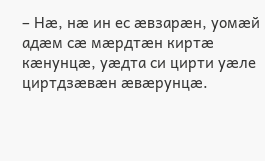– Нæ, нæ ин ес æвзарæн, уомæй адæм сæ мæрдтæн киртæ кæнунцæ, уæдта си цирти уæле циртдзæвæн æвæрунцæ.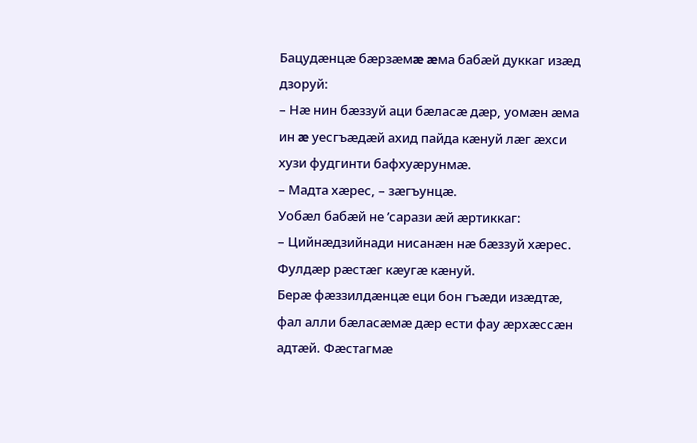Бацудæнцæ бæрзæмæ æма бабæй дуккаг изæд дзоруй:
– Нæ нин бæззуй аци бæласæ дæр, уомæн æма ин æ уесгъæдæй ахид пайда кæнуй лæг æхси хузи фудгинти бафхуæрунмæ.
– Мадта хæрес, – зæгъунцæ.
Уобæл бабæй не ’сарази æй æртиккаг:
– Цийнæдзийнади нисанæн нæ бæззуй хæрес. Фулдæр рæстæг кæугæ кæнуй.
Берæ фæззилдæнцæ еци бон гъæди изæдтæ, фал алли бæласæмæ дæр ести фау æрхæссæн адтæй. Фæстагмæ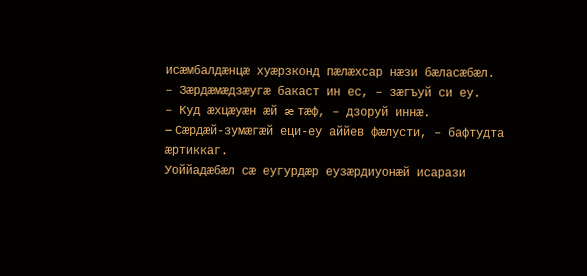исæмбалдæнцæ хуæрзконд пæлæхсар нæзи бæласæбæл.
– Зæрдæмæдзæугæ бакаст ин ес, – зæгъуй си еу.
– Куд æхцæуæн æй æ тæф, – дзоруй иннæ.
– Cæрдæй-зумæгæй еци-еу аййев фæлусти, – бафтудта æртиккаг.
Уоййадæбæл сæ еугурдæр еузæрдиуонæй исарази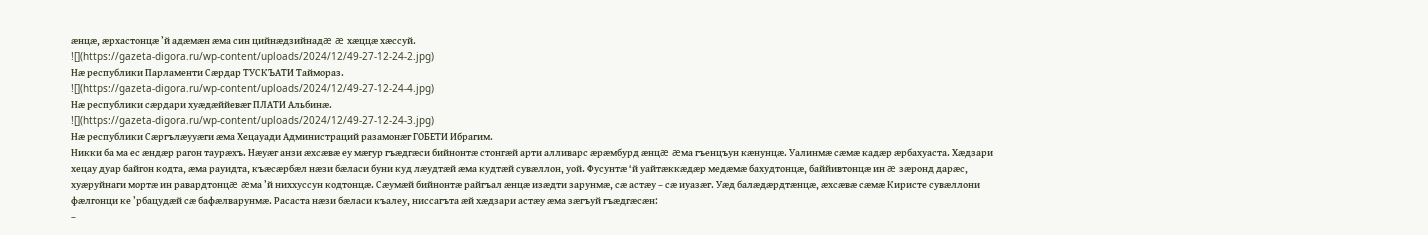æнцæ, æрхастонцæ ’й адæмæн æма син цийнæдзийнадæ æ хæццæ хæссуй.
![](https://gazeta-digora.ru/wp-content/uploads/2024/12/49-27-12-24-2.jpg)
Нæ республики Парламенти Сæрдар ТУСКЪАТИ Таймораз.
![](https://gazeta-digora.ru/wp-content/uploads/2024/12/49-27-12-24-4.jpg)
Нæ республики сæрдари хуæдæййевæг ПЛАТИ Альбинæ.
![](https://gazeta-digora.ru/wp-content/uploads/2024/12/49-27-12-24-3.jpg)
Нæ республики Сæргълæууæги æма Хецауади Администраций разамонæг ГОБЕТИ Ибрагим.
Никки ба ма ес æндæр рагон таурæхъ. Нæуæг анзи æхсæвæ еу мæгур гъæдгæси бийнонтæ стонгæй арти алливарс æрæмбурд æнцæ æма гъенцъун кæнунцæ. Уалинмæ сæмæ кадæр æрбахуаста. Хæдзари хецау дуар байгон кодта, æма рауидта, къæсæрбæл нæзи бæласи буни куд лæудтæй æма кудтæй сувæллон, уой. Фусунтæ ‘й уайтæккæдæр медæмæ бахудтонцæ, баййивтонцæ ин æ зæронд дарæс, хуæруйнаги мортæ ин равардтонцæ æма ’й ниххуссун кодтонцæ. Сæумæй бийнонтæ райгъал æнцæ изæдти зарунмæ, сæ астæу – сæ иуазæг. Уæд балæдæрдтæнцæ, æхсæвæ сæмæ Киристе сувæллони фæлгонци ке ’рбацудæй сæ бафæлварунмæ. Расаста нæзи бæласи къалеу, ниссагъта æй хæдзари астæу æма зæгъуй гъæдгæсæн:
–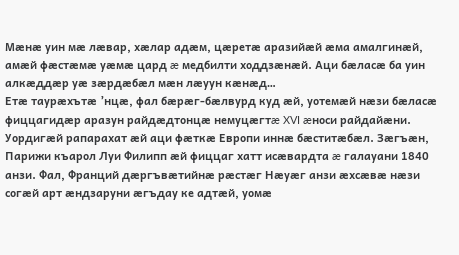Мæнæ уин мæ лæвар, хæлар адæм, цæретæ аразийæй æма амалгинæй, амæй фæстæмæ уæмæ цард æ медбилти ходдзæнæй. Аци бæласæ ба уин алкæддæр уæ зæрдæбæл мæн лæуун кæнæд…
Етæ таурæхътæ ’нцæ, фал бæрæг-бæлвурд куд æй, уотемæй нæзи бæласæ фиццагидæр аразун райдæдтонцæ немуцæгтæ XVI æноси райдайæни. Уордигæй рапарахат æй аци фæткæ Европи иннæ бæститæбæл. Зæгъæн, Парижи къарол Луи Филипп æй фиццаг хатт исæвардта æ галауани 1840 анзи. Фал, Франций дæргъвæтийнæ рæстæг Нæуæг анзи æхсæвæ нæзи согæй арт æндзаруни æгъдау ке адтæй, уомæ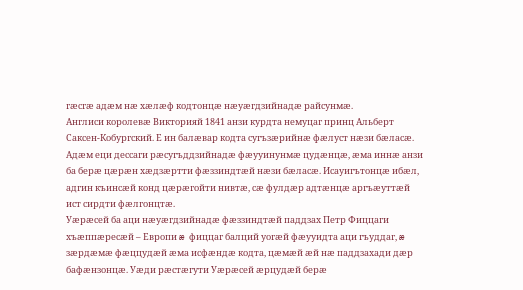гæсгæ адæм нæ хæлæф кодтонцæ нæуæгдзийнадæ райсунмæ.
Англиси королевæ Викторияй 1841 анзи курдта немуцаг принц Альберт Саксен-Кобургский. Е ин балæвар кодта сугъзæрийнæ фæлуст нæзи бæласæ. Адæм еци дессаги рæсугъддзийнадæ фæууинунмæ цудæнцæ, æма иннæ анзи ба берæ цæрæн хæдзæртти фæззиндтæй нæзи бæласæ. Исауигътонцæ ибæл, адгин къинсæй конд цæрæгойти нивтæ, сæ фулдæр адтæнцæ аргъæуттæй ист сирдти фæлгонцтæ.
Уæрæсей ба аци нæуæгдзийнадæ фæззиндтæй паддзах Петр Фиццаги хъæппæресæй – Европи æ фиццаг балций уогæй фæууидта аци гъуддаг, æ зæрдæмæ фæццудæй æма исфæндæ кодта, цæмæй æй нæ паддзахади дæр бафæнзонцæ. Уæди рæстæгути Уæрæсей æрцудæй берæ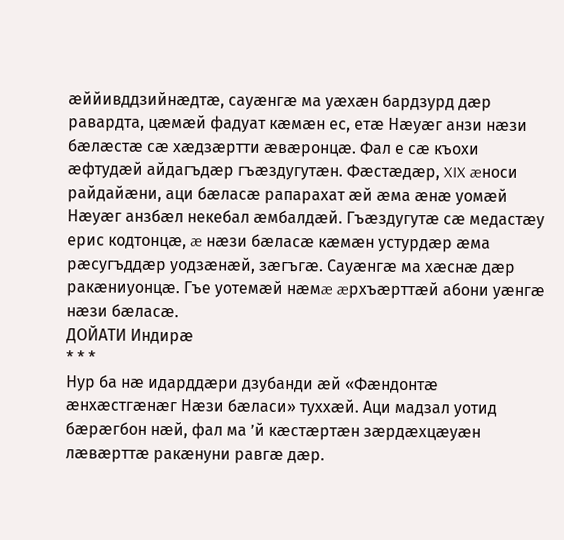æййивддзийнæдтæ, сауæнгæ ма уæхæн бардзурд дæр равардта, цæмæй фадуат кæмæн ес, етæ Нæуæг анзи нæзи бæлæстæ сæ хæдзæртти æвæронцæ. Фал е сæ къохи æфтудæй айдагъдæр гъæздугутæн. Фæстæдæр, XIX æноси райдайæни, аци бæласæ рапарахат æй æма æнæ уомæй Нæуæг анзбæл некебал æмбалдæй. Гъæздугутæ сæ медастæу ерис кодтонцæ, æ нæзи бæласæ кæмæн устурдæр æма рæсугъддæр уодзæнæй, зæгъгæ. Сауæнгæ ма хæснæ дæр ракæниуонцæ. Гъе уотемæй нæмæ æрхъæрттæй абони уæнгæ нæзи бæласæ.
ДОЙАТИ Индирæ
* * *
Нур ба нæ идарддæри дзубанди æй «Фæндонтæ æнхæстгæнæг Нæзи бæласи» туххæй. Аци мадзал уотид бæрæгбон нæй, фал ма ’й кæстæртæн зæрдæхцæуæн лæвæрттæ ракæнуни равгæ дæр.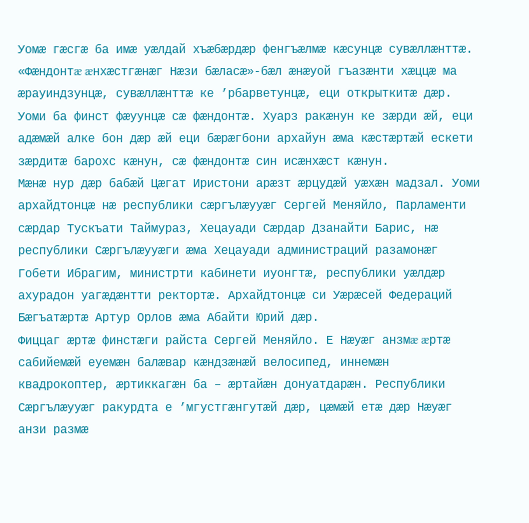Уомæ гæсгæ ба имæ уæлдай хъæбæрдæр фенгъæлмæ кæсунцæ сувæллæнттæ.
«Фæндонтæ æнхæстгæнæг Нæзи бæласæ»-бæл æнæуой гъазæнти хæццæ ма æрауиндзунцæ, сувæллæнттæ ке ’рбарветунцæ, еци открыткитæ дæр. Уоми ба финст фæуунцæ сæ фæндонтæ. Хуарз ракæнун ке зæрди æй, еци адæмæй алке бон дæр æй еци бæрæгбони архайун æма кæстæртæй ескети зæрдитæ барохс кæнун, сæ фæндонтæ син исæнхæст кæнун.
Мæнæ нур дæр бабæй Цæгат Иристони арæзт æрцудæй уæхæн мадзал. Уоми архайдтонцæ нæ республики сæргълæууæг Сергей Меняйло, Парламенти сæрдар Тускъати Таймураз, Хецауади Сæрдар Дзанайти Барис, нæ республики Сæргълæууæги æма Хецауади администраций разамонæг Гобети Ибрагим, министрти кабинети иуонгтæ, республики уæлдæр ахурадон уагæдæнтти ректортæ. Архайдтонцæ си Уæрæсей Федераций Бæгъатæртæ Артур Орлов æма Абайти Юрий дæр.
Фиццаг æртæ финстæги райста Сергей Меняйло. Е Нæуæг анзмæ æртæ сабийемæй еуемæн балæвар кæндзæнæй велосипед, иннемæн квадрокоптер, æртиккагæн ба – æртайæн донуатдарæн. Республики Сæргълæууæг ракурдта е ’мгустгæнгутæй дæр, цæмæй етæ дæр Нæуæг анзи размæ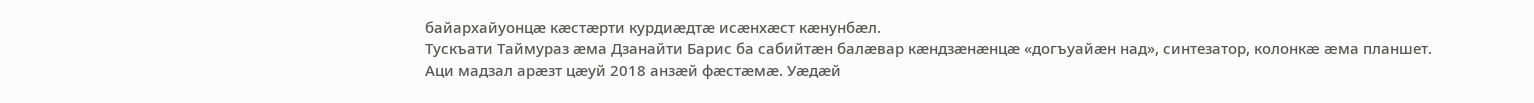байархайуонцæ кæстæрти курдиæдтæ исæнхæст кæнунбæл.
Тускъати Таймураз æма Дзанайти Барис ба сабийтæн балæвар кæндзæнæнцæ «догъуайæн над», синтезатор, колонкæ æма планшет.
Аци мадзал арæзт цæуй 2018 анзæй фæстæмæ. Уæдæй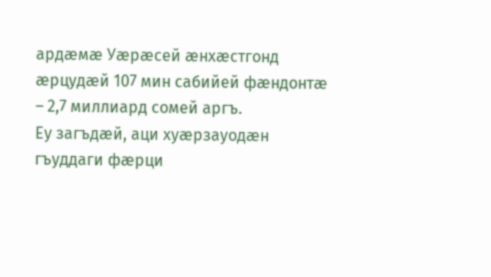ардæмæ Уæрæсей æнхæстгонд æрцудæй 107 мин сабийей фæндонтæ – 2,7 миллиард сомей аргъ.
Еу загъдæй, аци хуæрзауодæн гъуддаги фæрци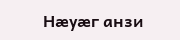Нæуæг анзи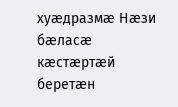хуæдразмæ Нæзи бæласæ кæстæртæй беретæн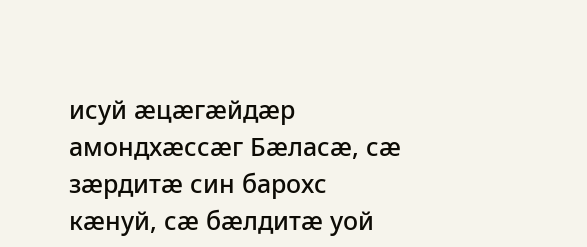исуй æцæгæйдæр амондхæссæг Бæласæ, сæ зæрдитæ син барохс кæнуй, сæ бæлдитæ уой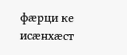фæрци ке исæнхæст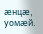æнцæ, уомæй.